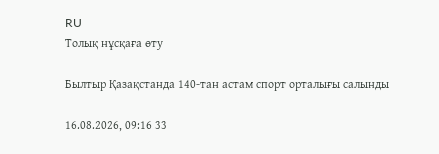RU
Толық нұсқаға өту

Былтыр Қазақстанда 140-тан астам спорт орталығы салынды

16.08.2026, 09:16 33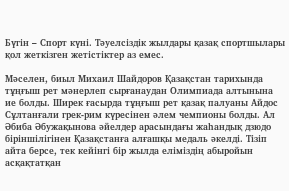Бүгін – Спорт күні. Тәуелсіздік жылдары қазақ спортшылары қол жеткізген жетістіктер аз емес.

Мәселен, биыл Михаил Шайдоров Қазақстан тарихында тұңғыш рет мәнерлеп сырғанаудан Олимпиада алтынына ие болды. Ширек ғасырда тұңғыш рет қазақ палуаны Айдос Сұлтанғали грек-рим күресінен әлем чемпионы болды. Ал Әбиба Әбужақынова әйелдер арасындағы жаһандық дзюдо біріншілігінен Қазақстанға алғашқы медаль әкелді. Тізіп айта берсе, тек кейінгі бір жылда еліміздің абыройын асқақтатқан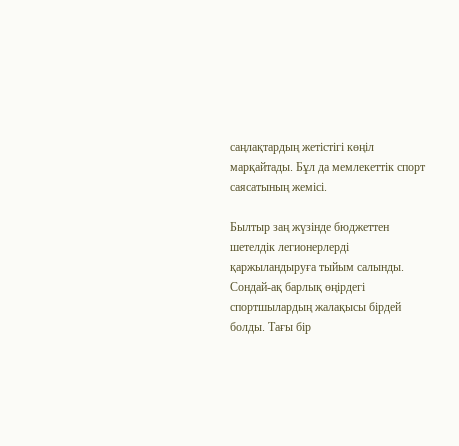саңлақтардың жетістігі көңіл марқайтады. Бұл да мемлекеттік спорт саясатының жемісі.

Былтыр заң жүзінде бюджеттен шетелдік легионерлерді қаржыландыруға тыйым салынды. Сондай-ақ барлық өңірдегі спортшылардың жалақысы бірдей болды. Тағы бір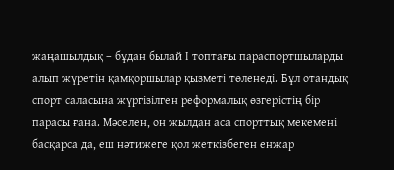жаңашылдық – бұдан былай І топтағы параспортшыларды алып жүретін қамқоршылар қызметі төленеді. Бұл отандық спорт саласына жүргізілген реформалық өзгерістің бір парасы ғана. Мәселен, он жылдан аса спорттық мекемені басқарса да, еш нәтижеге қол жеткізбеген енжар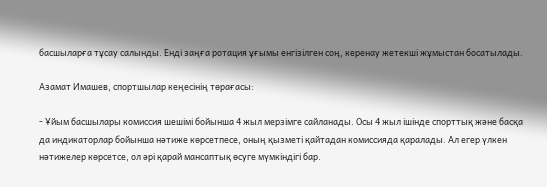басшыларға тұсау салынды. Енді заңға ротация ұғымы енгізілген соң, керенау жетекші жұмыстан босатылады.

Азамат Имашев, спортшылар кеңесінің төрағасы:

- Ұйым басшылары комиссия шешімі бойынша 4 жыл мерзімге сайланады. Осы 4 жыл ішінде спорттық және басқа да индикаторлар бойынша нәтиже көрсетпесе, оның қызметі қайтадан комиссияда қаралады. Ал егер үлкен нәтижелер көрсетсе, ол әрі қарай мансаптық өсуге мүмкіндігі бар.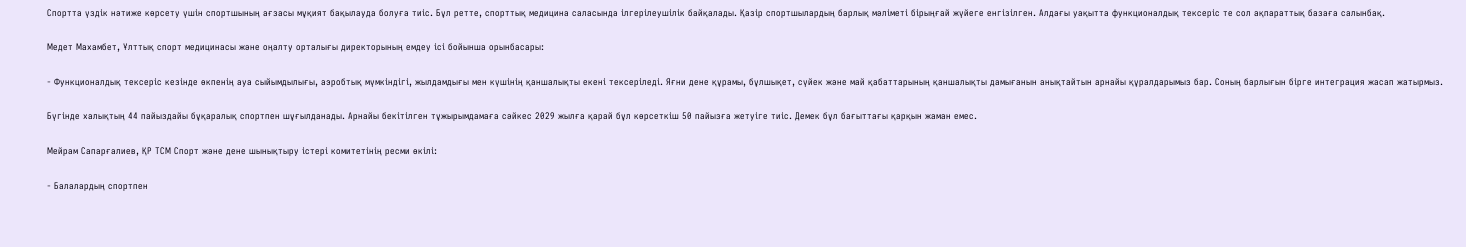Спортта үздік нәтиже көрсету үшін спортшының ағзасы мұқият бақылауда болуға тиіс. Бұл ретте, спорттық медицина саласында ілгерілеушілік байқалады. Қазір спортшылардың барлық мәліметі бірыңғай жүйеге енгізілген. Алдағы уақытта функционалдық тексеріс те сол ақпараттық базаға салынбақ.

Медет Махамбет, Ұлттық спорт медицинасы және оңалту орталығы директорының емдеу ісі бойынша орынбасары:

- Функционалдық тексеріс кезінде өкпенің ауа сыйымдылығы, аэробтық мүмкіндігі, жылдамдығы мен күшінің қаншалықты екені тексеріледі. Яғни дене құрамы, бұлшықет, сүйек және май қабаттарының қаншалықты дамығанын анықтайтын арнайы құралдарымыз бар. Соның барлығын бірге интеграция жасап жатырмыз.

Бүгінде халықтың 44 пайыздайы бұқаралық спортпен шұғылданады. Арнайы бекітілген тұжырымдамаға сәйкес 2029 жылға қарай бұл көрсеткіш 50 пайызға жетуіге тиіс. Демек бұл бағыттағы қарқын жаман емес.

Мейрам Сапарғалиев, ҚР ТСМ Спорт және дене шынықтыру істері комитетінің ресми өкілі:

- Балалардың спортпен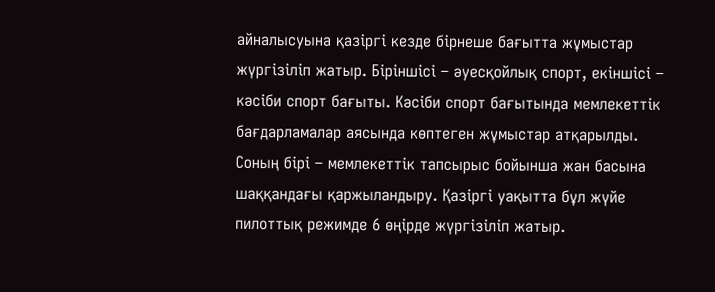айналысуына қазіргі кезде бірнеше бағытта жұмыстар жүргізіліп жатыр. Біріншісі – әуесқойлық спорт, екіншісі – кәсіби спорт бағыты. Кәсіби спорт бағытында мемлекеттік бағдарламалар аясында көптеген жұмыстар атқарылды. Соның бірі – мемлекеттік тапсырыс бойынша жан басына шаққандағы қаржыландыру. Қазіргі уақытта бұл жүйе пилоттық режимде 6 өңірде жүргізіліп жатыр.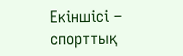Екіншісі – спорттық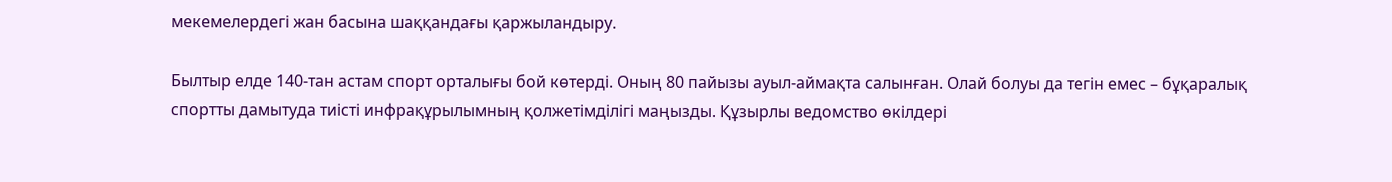мекемелердегі жан басына шаққандағы қаржыландыру.

Былтыр елде 140-тан астам спорт орталығы бой көтерді. Оның 80 пайызы ауыл-аймақта салынған. Олай болуы да тегін емес – бұқаралық спортты дамытуда тиісті инфрақұрылымның қолжетімділігі маңызды. Құзырлы ведомство өкілдері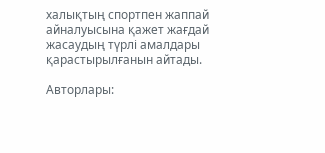халықтың спортпен жаппай айналуысына қажет жағдай жасаудың түрлі амалдары қарастырылғанын айтады.

Авторлары: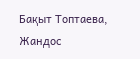Бақыт Топтаева, Жандос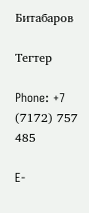Битабаров

Тегтер

Phone: +7 (7172) 757 485

E-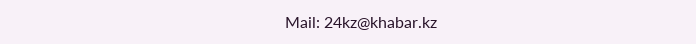Mail: 24kz@khabar.kz